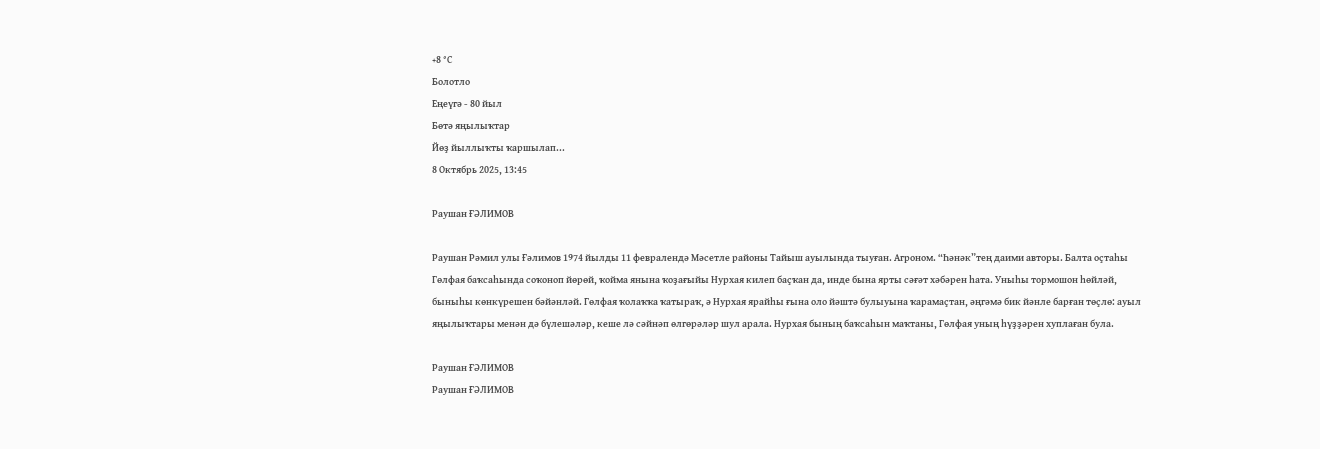+8 °С
Болотло
Еңеүгә - 80 йыл
Бөтә яңылыҡтар
Йөҙ йыллыҡты ҡаршылап...
8 Октябрь 2025, 13:45

Раушан ҒӘЛИМОВ

Раушан Рәмил улы Ғәлимов 1974 йылды 11 февралендә Мәсетле районы Тайыш ауылында тыуған. Агроном. “Һәнәк”тең даими авторы. Балта оҫтаһы Гөлфая баҡсаһында соҡоноп йөрөй, ҡойма янына ҡоҙағыйы Нурхая килеп баҫҡан да, инде бына ярты сәғәт хәбәрен һата. Уныһы тормошон һөйләй, быныһы көнкүрешен бәйәнләй. Гөлфая ҡолаҡҡа ҡатыраҡ, ә Нурхая ярайһы ғына оло йәштә булыуына ҡарамаҫтан, әңгәмә бик йәнле барған төҫлө: ауыл яңылыҡтары менән дә бүлешәләр, кеше лә сәйнәп өлгөрәләр шул арала. Нурхая бының баҡсаһын маҡтаны, Гөлфая уның һүҙҙәрен хуплаған була.

Раушан ҒӘЛИМОВ
Раушан ҒӘЛИМОВ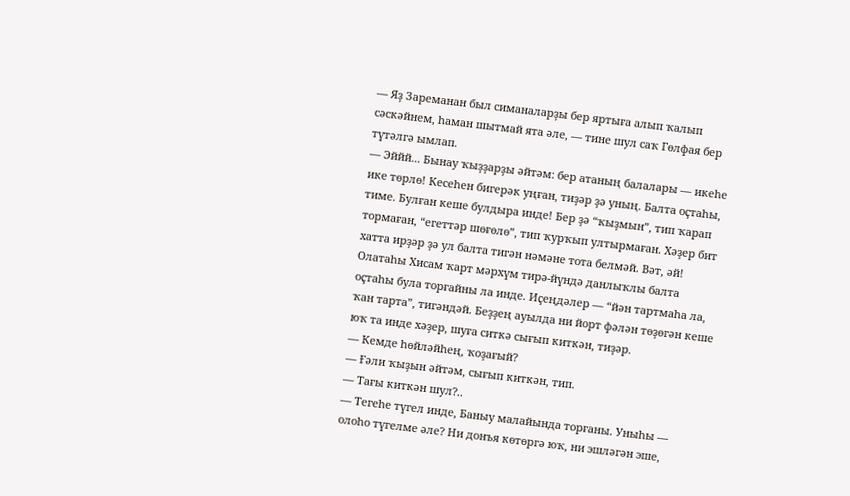— Яҙ Зареманан был симаналарҙы бер яртыға алып ҡалып сәскәйнем, һаман шытмай ята әле, — тине шул саҡ Гөлфая бер түтәлгә ымлап.
— Эййй... Бынау ҡыҙҙарҙы әйтәм: бер атаның балалары — икеһе ике төрлө! Кесеһен бигерәк уңған, тиҙәр ҙә уның. Балта оҫтаһы, тиме. Булған кеше булдыра инде! Бер ҙә “ҡыҙмын”, тип ҡарап тормаған, “егеттәр шөғөлө”, тип ҡурҡып ултырмаған. Хәҙер бит хатта ирҙәр ҙә ул балта тигән нәмәне тота белмәй. Вәт, әй! Олатаһы Хисам ҡарт мәрхүм тирә-йүндә данлыҡлы балта оҫтаһы була торғайны ла инде. Иҫеңдәлер — “йән тартмаһа ла, ҡан тарта”, тигәндәй. Беҙҙең ауылда ни йорт фәлән төҙөгән кеше юҡ та инде хәҙер, шуға ситкә сығып киткән, тиҙәр.
— Кемде һөйләйһең, ҡоҙағый?
— Ғәли ҡыҙын әйтәм, сығып киткән, тип.
— Тағы киткән шул?..
— Тегеһе түгел инде, Баныу малайында торғаны. Уныһы — олоһо түгелме әле? Ни донъя көтөргә юҡ, ни эшләгән эше,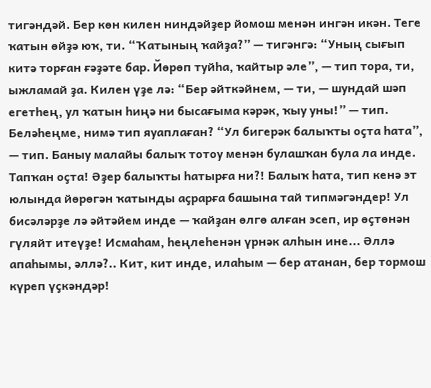тигәндәй. Бер көн килен ниндәйҙер йомош менән ингән икән. Теге ҡатын өйҙә юҡ, ти. “Ҡатының ҡайҙа?” — тигәнгә: “Уның сығып китә торған ғәҙәте бар. Йөрөп туйһа, ҡайтыр әле”, — тип тора, ти, ыжламай ҙа. Килен үҙе лә: “Бер әйткәйнем, — ти, — шундай шәп егетһең, ул ҡатын һиңә ни бысағыма кәрәк, ҡыу уны!” — тип. Беләһеңме, нимә тип яуаплаған? “Ул бигерәк балыҡты оҫта һата”, — тип. Баныу малайы балыҡ тотоу менән булашҡан була ла инде. Тапҡан оҫта! Әҙер балыҡты һатырға ни?! Балыҡ һата, тип кенә эт юлында йөрөгән ҡатынды аҫрарға башына тай типмәгәндер! Ул бисәләрҙе лә әйтәйем инде — ҡайҙан өлгө алған эсеп, ир өҫтөнән гүляйт итеүҙе! Исмаһам, һеңлеһенән үрнәк алһын ине... Әллә апаһымы, әллә?.. Кит, кит инде, илаһым — бер атанан, бер тормош күреп үҫкәндәр!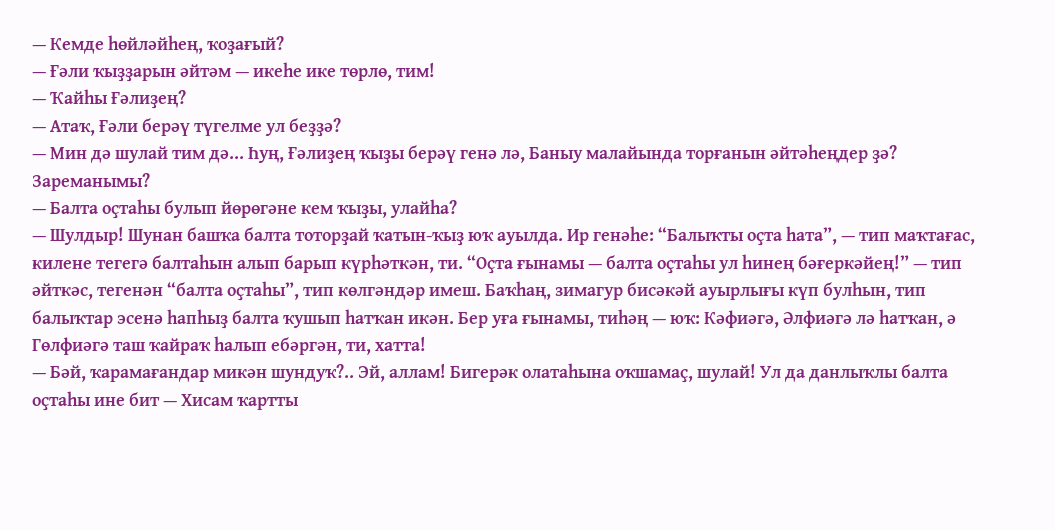— Кемде һөйләйһең, ҡоҙағый?
— Ғәли ҡыҙҙарын әйтәм — икеһе ике төрлө, тим!
— Ҡайһы Ғәлиҙең?
— Атаҡ, Ғәли берәү түгелме ул беҙҙә?
— Мин дә шулай тим дә... Һуң, Ғәлиҙең ҡыҙы берәү генә лә, Баныу малайында торғанын әйтәһеңдер ҙә? Зареманымы?
— Балта оҫтаһы булып йөрөгәне кем ҡыҙы, улайһа?
— Шулдыр! Шунан башҡа балта тоторҙай ҡатын-ҡыҙ юҡ ауылда. Ир генәһе: “Балыҡты оҫта һата”, — тип маҡтағас, килене тегегә балтаһын алып барып күрһәткән, ти. “Оҫта ғынамы — балта оҫтаһы ул һинең бәғеркәйең!” — тип әйткәс, тегенән “балта оҫтаһы”, тип көлгәндәр имеш. Баҡһаң, зимагур бисәкәй ауырлығы күп булһын, тип балыҡтар эсенә һапһыҙ балта ҡушып һатҡан икән. Бер уға ғынамы, тиһәң — юҡ: Кәфиәгә, Әлфиәгә лә һатҡан, ә Гөлфиәгә таш ҡайраҡ һалып ебәргән, ти, хатта!
— Бәй, ҡарамағандар микән шундуҡ?.. Эй, аллам! Бигерәк олатаһына оҡшамаҫ, шулай! Ул да данлыҡлы балта оҫтаһы ине бит — Хисам ҡартты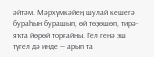әйтәм. Мәрхүмкәйең шулай кешегә бураһын бурашып, өй төҙөшөп, тирә-яҡта йөрөй торғайны. Гел генә эш түгел дә инде — арып та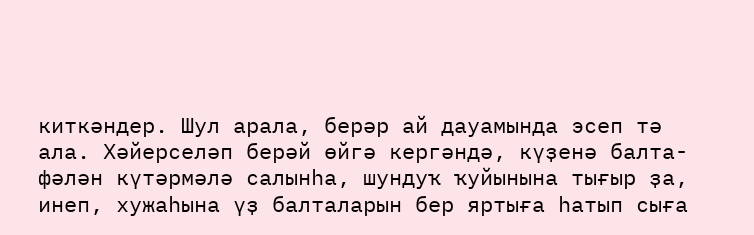киткәндер. Шул арала, берәр ай дауамында эсеп тә ала. Хәйерселәп берәй өйгә кергәндә, күҙенә балта-фәлән күтәрмәлә салынһа, шундуҡ ҡуйынына тығыр ҙа, инеп, хужаһына үҙ балталарын бер яртыға һатып сыға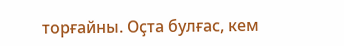торғайны. Оҫта булғас, кем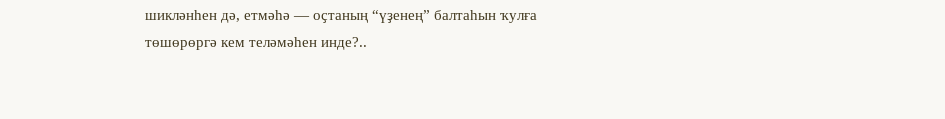шикләнһен дә, етмәһә — оҫтаның “үҙенең” балтаһын ҡулға төшөрөргә кем теләмәһен инде?..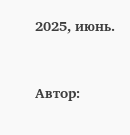2025, июнь.



Автор: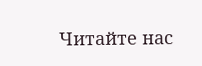Читайте нас